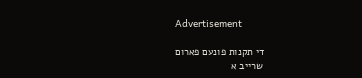Advertisement

די תקנות פונעם פארום
שרייב א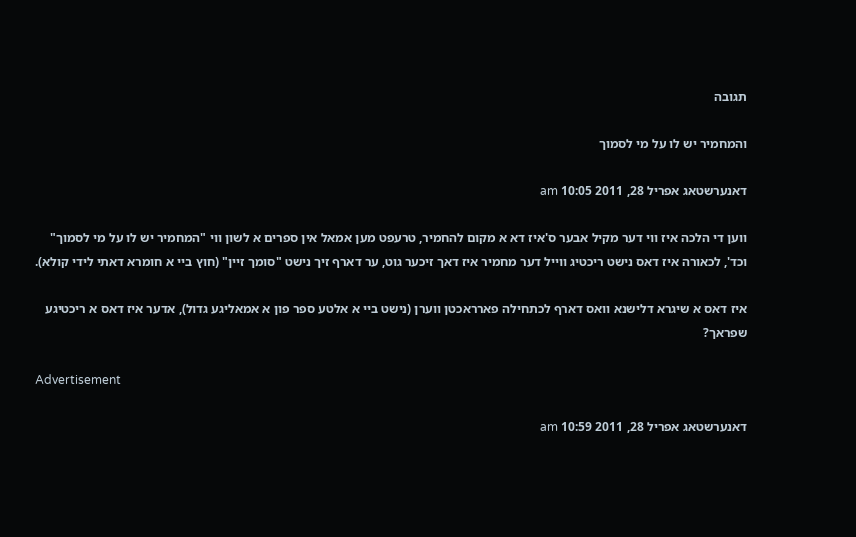תגובה

והמחמיר יש לו על מי לסמוך

דאנערשטאג אפריל 28, 2011 10:05 am

ווען די הלכה איז ווי דער מקיל אבער ס'איז דא א מקום להחמיר, טרעפט מען אמאל אין ספרים א לשון ווי "המחמיר יש לו על מי לסמוך" וכד', לכאורה איז דאס נישט ריכטיג ווייל דער מחמיר איז דאך זיכער גוט, ער דארף זיך נישט "סומך זיין" (חוץ ביי א חומרא דאתי לידי קולא).

איז דאס א שיגרא דלישנא וואס דארף לכתחילה פארראכטן ווערן (נישט ביי א אלטע ספר פון א אמאליגע גדול), אדער איז דאס א ריכטיגע שפראך?

Advertisement

דאנערשטאג אפריל 28, 2011 10:59 am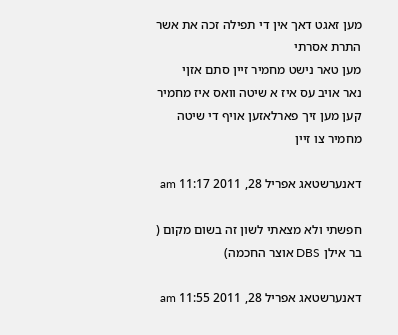מען זאגט דאך אין די תפילה זכה את אשר התרת אסרתי
מען טאר נישט מחמיר זיין סתם אזןי
נאר אויב עס איז א שיטה וואס איז מחמיר קען מען זיך פארלאזען אויף די שיטה מחמיר צו זיין

דאנערשטאג אפריל 28, 2011 11:17 am

חפשתי ולא מצאתי לשון זה בשום מקום ( בר אילן DBS אוצר החכמה)

דאנערשטאג אפריל 28, 2011 11:55 am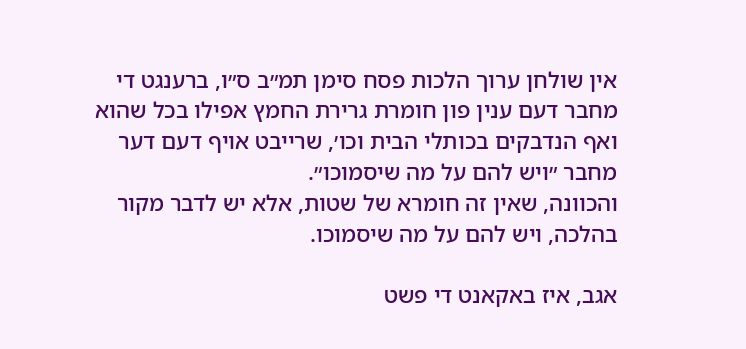אין שולחן ערוך הלכות פסח סימן תמ״ב ס״ו, ברענגט די מחבר דעם ענין פון חומרת גרירת החמץ אפילו בכל שהוא ואף הנדבקים בכותלי הבית וכו׳, שרייבט אויף דעם דער מחבר ״ויש להם על מה שיסמוכו״.
והכוונה, שאין זה חומרא של שטות, אלא יש לדבר מקור בהלכה, ויש להם על מה שיסמוכו.

אגב, איז באקאנט די פשט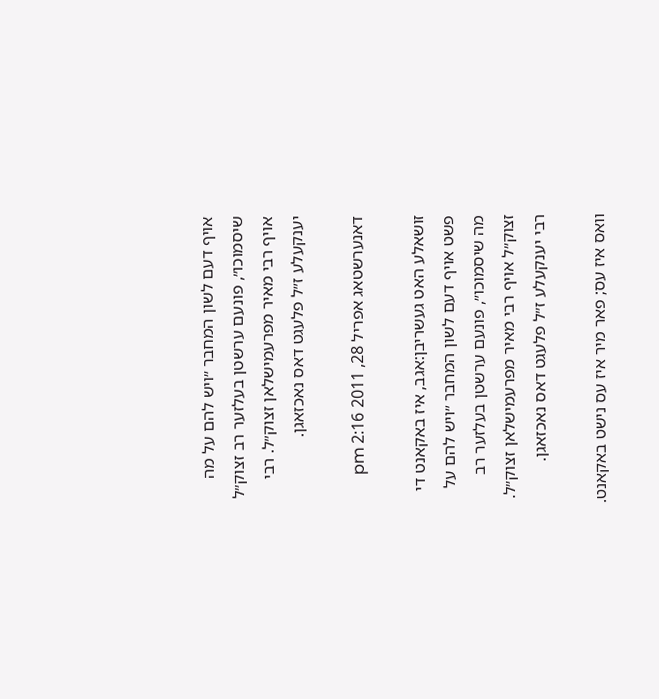אויף דעם לשון המחבר ״ויש להם על מה שיסמוכו״, פונעם ערשטן בעלזער רב זצוק״ל אויף רבי מאיר מפרעמישלאן זצוק״ל. רבי יענקעלע ז״ל פלעגט דאס נאכזאגן.

דאנערשטאג אפריל 28, 2011 2:16 pm

זושאלע האט געשריבן:אגב, איז באקאנט די פשט אויף דעם לשון המחבר ״ויש להם על מה שיסמוכו״, פונעם ערשטן בעלזער רב זצוק״ל אויף רבי מאיר מפרעמישלאן זצוק״ל. רבי יענקעלע ז״ל פלעגט דאס נאכזאגן.

וואס איז עס; פאר מיר איז עס נישט באקאנט.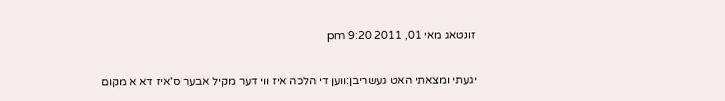זונטאג מאי 01, 2011 9:20 pm

יגעתי ומצאתי האט געשריבן:ווען די הלכה איז ווי דער מקיל אבער ס'איז דא א מקום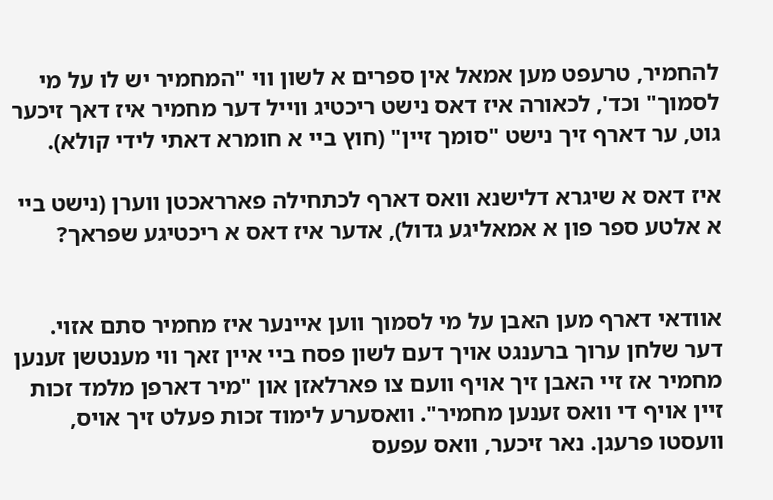להחמיר, טרעפט מען אמאל אין ספרים א לשון ווי "המחמיר יש לו על מי לסמוך" וכד', לכאורה איז דאס נישט ריכטיג ווייל דער מחמיר איז דאך זיכער גוט, ער דארף זיך נישט "סומך זיין" (חוץ ביי א חומרא דאתי לידי קולא).

איז דאס א שיגרא דלישנא וואס דארף לכתחילה פארראכטן ווערן (נישט ביי א אלטע ספר פון א אמאליגע גדול), אדער איז דאס א ריכטיגע שפראך?


אוודאי דארף מען האבן על מי לסמוך ווען איינער איז מחמיר סתם אזוי.
דער שלחן ערוך ברענגט אויך דעם לשון פסח ביי איין זאך ווי מענטשן זענען מחמיר אז זיי האבן זיך אויף וועם צו פארלאזן און "מיר דארפן מלמד זכות זיין אויף די וואס זענען מחמיר". וואסערע לימוד זכות פעלט זיך אויס, וועסטו פרעגן. נאר זיכער, וואס עפעס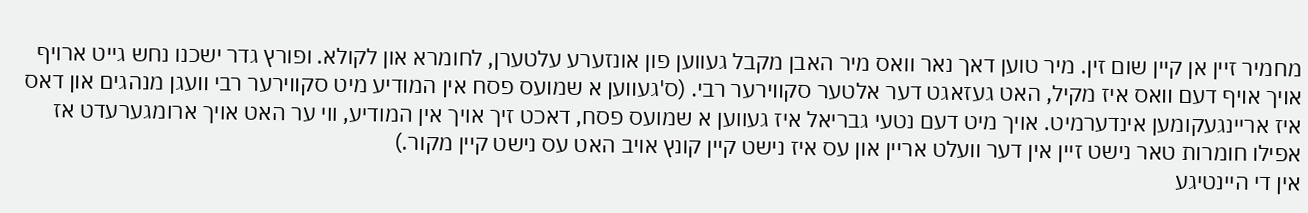מחמיר זיין אן קיין שום זין. מיר טוען דאך נאר וואס מיר האבן מקבל געווען פון אונזערע עלטערן, לחומרא און לקולא. ופורץ גדר ישכנו נחש גייט ארויף אויך אויף דעם וואס איז מקיל, האט געזאגט דער אלטער סקווירער רבי. (ס'געווען א שמועס פסח אין המודיע מיט סקווירער רבי וועגן מנהגים און דאס איז אריינגעקומען אינדערמיט. אויך מיט דעם נטעי גבריאל איז געווען א שמועס פסח, דאכט זיך אויך אין המודיע, ווי ער האט אויך ארומגערעדט אז אפילו חומרות טאר נישט זיין אין דער וועלט אריין און עס איז נישט קיין קונץ אויב האט עס נישט קיין מקור.)
אין די היינטיגע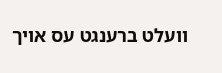וועלט ברענגט עס אויך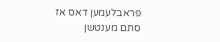פראבלעמען דאס אז סתם מענטשן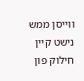ווייסן ממש נישט קיין חילוק פון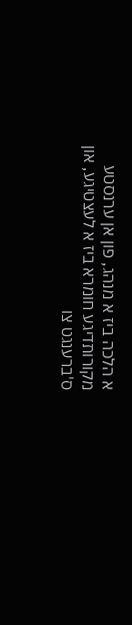א הלכה ביז א מנהג, פון אן ערנסטע מקורותדיגע חומרא ביז א לעצטיגע, און ס'ברענגט צו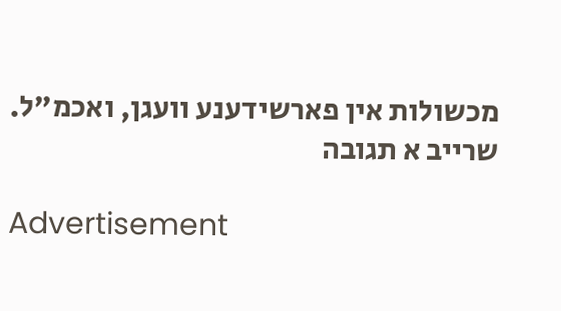מכשולות אין פארשידענע וועגן, ואכמ"ל.
שרייב א תגובה

Advertisement